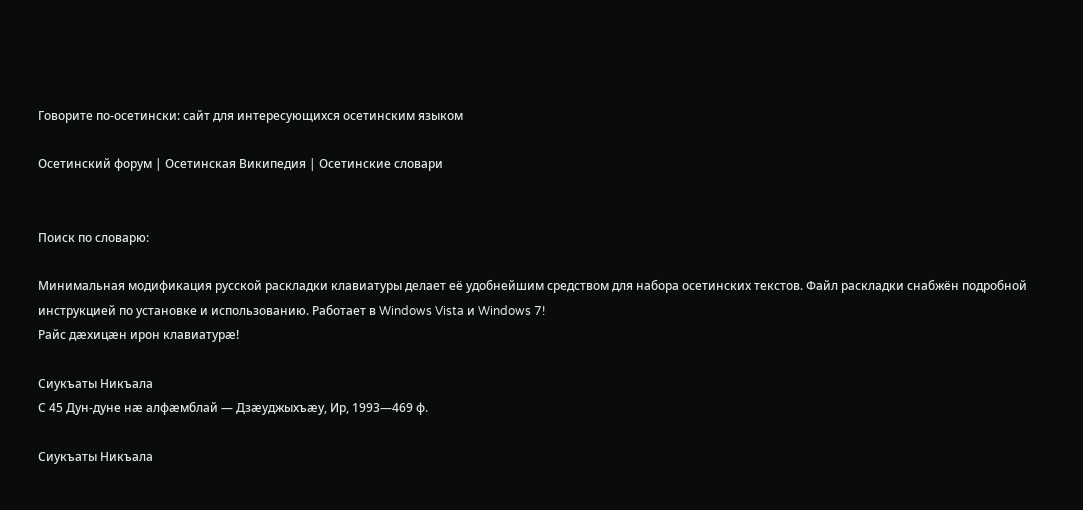Говорите по-осетински: сайт для интересующихся осетинским языком

Осетинский форум | Осетинская Википедия | Осетинские словари


Поиск по словарю:

Минимальная модификация русской раскладки клавиатуры делает её удобнейшим средством для набора осетинских текстов. Файл раскладки снабжён подробной инструкцией по установке и использованию. Работает в Windows Vista и Windows 7!
Райс дæхицæн ирон клавиатурæ!

Сиукъаты Никъала
С 45 Дун-дуне нæ алфæмблай — Дзæуджыхъæу, Ир, 1993—469 ф.

Сиукъаты Никъала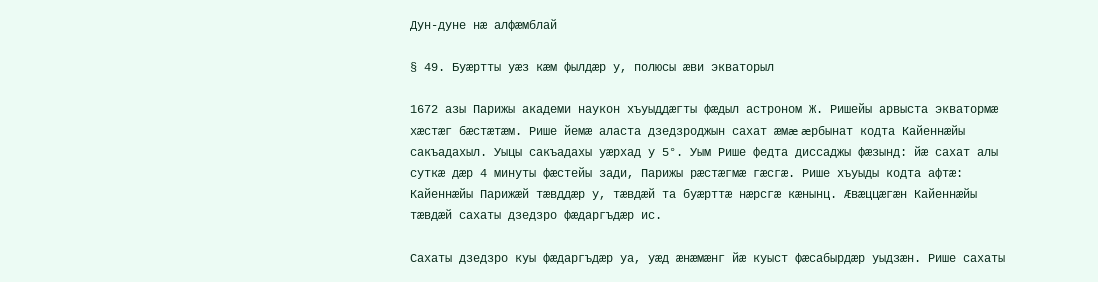Дун-дуне нæ алфæмблай

§ 49. Буæртты уæз кæм фылдæр у, полюсы æви экваторыл

1672 азы Парижы академи наукон хъуыддæгты фæдыл астроном Ж. Ришейы арвыста экватормæ хæстæг бæстæтæм. Рише йемæ аласта дзедзроджын сахат æмæ æрбынат кодта Кайеннæйы сакъадахыл. Уыцы сакъадахы уæрхад у 5°. Уым Рише федта диссаджы фæзынд: йæ сахат алы суткæ дæр 4 минуты фæстейы зади, Парижы рæстæгмæ гæсгæ. Рише хъуыды кодта афтæ: Кайеннæйы Парижæй тæвддæр у, тæвдæй та буæрттæ нæрсгæ кæнынц. Æвæццæгæн Кайеннæйы тæвдæй сахаты дзедзро фæдаргъдæр ис.

Сахаты дзедзро куы фæдаргъдæр уа, уæд æнæмæнг йæ куыст фæсабырдæр уыдзæн. Рише сахаты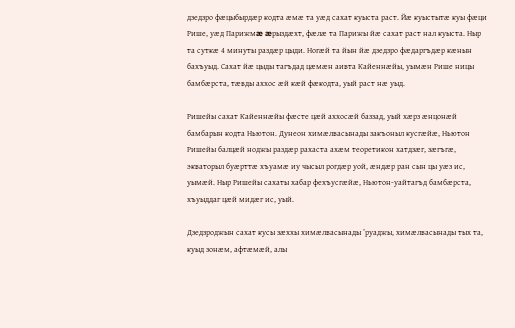дзедзро фæцыбырдæр кодта æмæ та уæд сахат куыста раст. Йæ куыстытæ куы фæци Рише, уæд Парижмæ æрыздæхт, фæлæ та Парижы йæ сахат раст нал куыста. Ныр та суткæ 4 минуты раздæр цыди. Ногæй та йын йæ дзедзро фæдаргъдæр кæнын бахъуыд. Сахат йæ цыды тагъдад цæмæн аивта Кайеннæйы, уымæн Рише ницы бамбæрста, тæвды аххос æй кæй фæкодта, уый раст нæ уыд.

Ришейы сахат Кайеннæйы фæсте цæй аххосæй баззад, уый хæрз æнцонæй бамбарын кодта Ньютон. Дунеон химæлвасынады закъоныл кусгæйæ, Ньютон Ришейы балцæй ноджы раздæр рахаста ахæм теоретикон хатдзæг, зæгъгæ, экваторыл буæрттæ хъуамæ иу чысыл рогдæр уой, æндæр ран сын цы уæз ис, уымæй. Ныр Ришейы сахаты хабар фехъусгæйæ, Ньютон-уайтагъд бамбæрста, хъуыддаг цæй мидæг ис, уый.

Дзедзроджын сахат кусы зæххы химæлвасынады ’руаджы, химæлвасынады тых та, куыд зонæм, афтæмæй, алы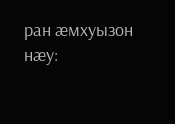ран æмхуызон нæу: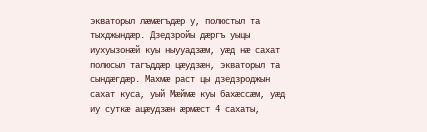экваторыл лæмæгъдæр у, полюстыл та тыхджындæр. Дзедзройы дæргъ уыцы иухуызонæй куы ныууадзæм, уæд нæ сахат полюсыл тагъддæр цæудзæн, экваторыл та сындæгдæр. Махмæ раст цы дзедзроджын сахат куса, уый Мæймæ куы бахæссæм, уæд иу суткæ ацæудзæн æрмæст 4 сахаты,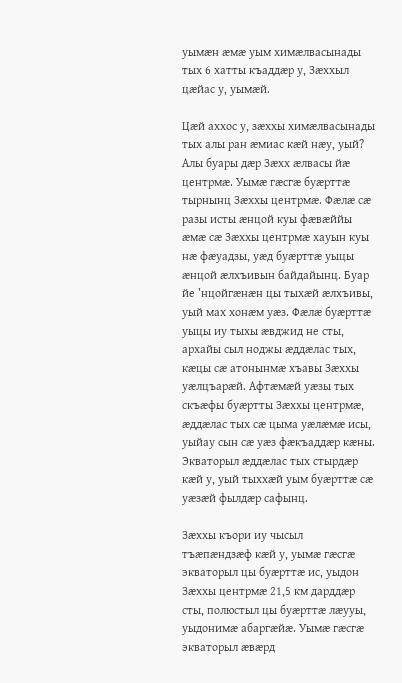уымæн æмæ уым химæлвасынады тых 6 хатты къаддæр у, Зæххыл цæйас у, уымæй.

Цæй аххос у, зæххы химæлвасынады тых алы ран æмиас кæй нæу, уый? Алы буары дæр Зæхх æлвасы йæ центрмæ. Уымæ гæсгæ буæрттæ тырнынц Зæххы центрмæ. Фæлæ сæ разы исты æнцой куы фæвæййы æмæ сæ Зæххы центрмæ хауын куы нæ фæуадзы, уæд буæрттæ уыцы æнцой æлхъивын байдайынц. Буар йе ’нцойгæнæн цы тыхæй æлхъивы, уый мах хонæм уæз. Фæлæ буæрттæ уыцы иу тыхы æвджид не сты, архайы сыл ноджы æддæлас тых, кæцы сæ атонынмæ хъавы Зæххы уæлцъарæй. Афтæмæй уæзы тых скъæфы буæртты Зæххы центрмæ, æддæлас тых сæ цыма уæлæмæ исы, уыйау сын сæ уæз фæкъаддæр кæны. Экваторыл æддæлас тых стырдæр кæй у, уый тыххæй уым буæрттæ сæ уæзæй фылдæр сафынц.

Зæххы къори иу чысыл тъæпæндзæф кæй у, уымæ гæсгæ экваторыл цы буæрттæ ис, уыдон Зæххы центрмæ 21,5 км дарддæр сты, полюстыл цы буæрттæ лæууы, уыдонимæ абаргæйæ. Уымæ гæсгæ экваторыл æвæрд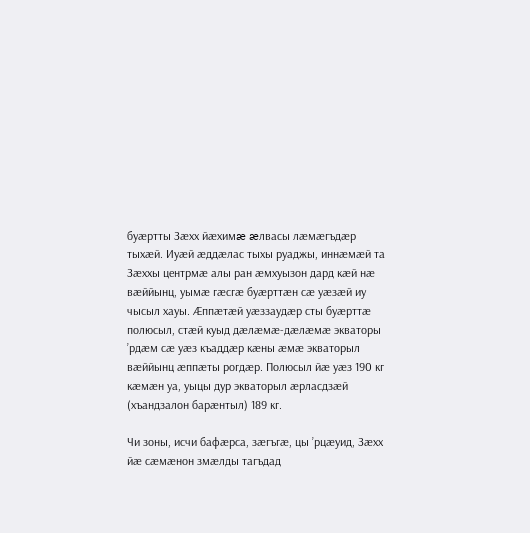буæртты Зæхх йæхимæ æлвасы лæмæгъдæр тыхæй. Иуæй æддæлас тыхы руаджы, иннæмæй та Зæххы центрмæ алы ран æмхуызон дард кæй нæ вæййынц, уымæ гæсгæ буæрттæн сæ уæзæй иу чысыл хауы. Æппæтæй уæззаудæр сты буæрттæ полюсыл, стæй куыд дæлæмæ-дæлæмæ экваторы ’рдæм сæ уæз къаддæр кæны æмæ экваторыл вæййынц æппæты рогдæр. Полюсыл йæ уæз 190 кг кæмæн уа, уыцы дур экваторыл æрласдзæй (хъандзалон барæнтыл) 189 кг.

Чи зоны, исчи бафæрса, зæгъгæ, цы ’рцæуид, Зæхх йæ сæмæнон змæлды тагъдад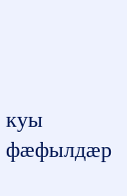куы фæфылдæр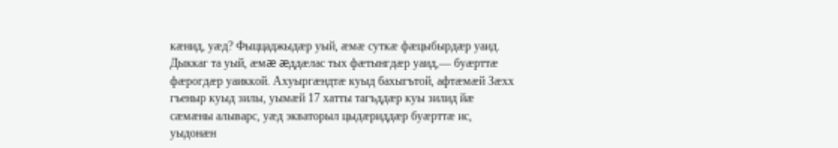кæнид, уæд? Фыццаджыдæр уый, æмæ суткæ фæцыбырдæр уаид. Дыккаг та уый, æмæ æддæлас тых фæтынгдæр уаид,— буæрттæ фæрогдæр уаиккой. Ахуыргæндтæ куыд бахыгътой, афтæмæй Зæхх гъеныр куыд зилы, уымæй 17 хатты тагъддæр куы зилид йæ сæмæны алыварс, уæд экваторыл цыдæриддæр буæрттæ ис, уыдонæн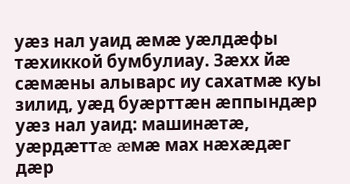уæз нал уаид æмæ уæлдæфы тæхиккой бумбулиау. Зæхх йæ сæмæны алыварс иу сахатмæ куы зилид, уæд буæрттæн æппындæр уæз нал уаид: машинæтæ, уæрдæттæ æмæ мах нæхæдæг дæр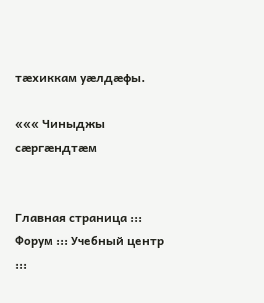тæхиккам уæлдæфы.

««« Чиныджы сæргæндтæм


Главная страница ::: Форум ::: Учебный центр :::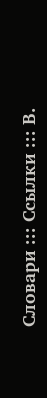Словари ::: Ссылки ::: В.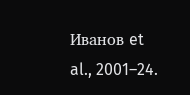Иванов et al., 2001–24.